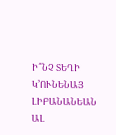Ի՞ՆՉ ՏԵՂԻ Կ՚ՈՒՆԵՆԱՅ ԼԻԲԱՆԱՆԵԱՆ ԱԼ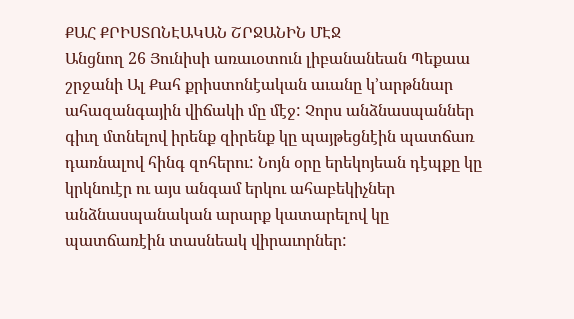ՔԱՀ ՔՐԻՍՏՈՆԷԱԿԱՆ ՇՐՋԱՆԻՆ ՄԷՋ
Անցնող 26 Յունիսի առաւօտուն լիբանանեան Պեքաա շրջանի Ալ Քահ քրիստոնէական աւանը կ՚արթննար ահազանգային վիճակի մը մէջ: Չորս անձնասպաններ գիւղ մտնելով իրենք զիրենք կը պայթեցնէին պատճառ դառնալով հինգ զոհերու: Նոյն օրը երեկոյեան դէպքը կը կրկնուէր ու այս անգամ երկու ահաբեկիչներ անձնասպանական արարք կատարելով կը պատճառէին տասնեակ վիրաւորներ: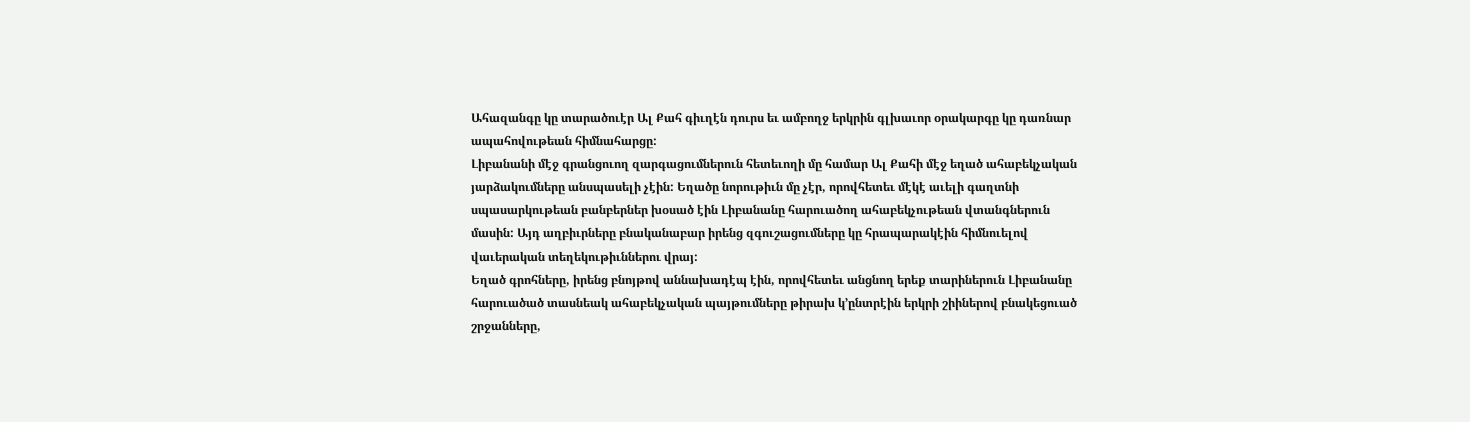Ահազանգը կը տարածուէր Ալ Քահ գիւղէն դուրս եւ ամբողջ երկրին գլխաւոր օրակարգը կը դառնար ապահովութեան հիմնահարցը:
Լիբանանի մէջ գրանցուող զարգացումներուն հետեւողի մը համար Ալ Քահի մէջ եղած ահաբեկչական յարձակումները անսպասելի չէին: Եղածը նորութիւն մը չէր, որովհետեւ մէկէ աւելի գաղտնի սպասարկութեան բանբերներ խօսած էին Լիբանանը հարուածող ահաբեկչութեան վտանգներուն մասին: Այդ աղբիւրները բնականաբար իրենց զգուշացումները կը հրապարակէին հիմնուելով վաւերական տեղեկութիւններու վրայ:
Եղած գրոհները, իրենց բնոյթով աննախադէպ էին, որովհետեւ անցնող երեք տարիներուն Լիբանանը հարուածած տասնեակ ահաբեկչական պայթումները թիրախ կ՚ընտրէին երկրի շիիներով բնակեցուած շրջանները,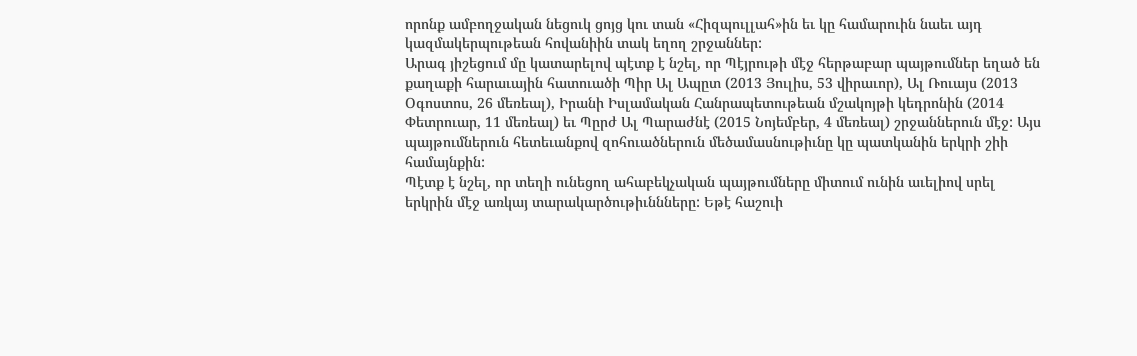որոնք ամբողջական նեցուկ ցոյց կու տան «Հիզպուլլահ»ին եւ կը համարուին նաեւ այդ կազմակերպութեան հովանիին տակ եղող շրջաններ:
Արագ յիշեցում մը կատարելով պէտք է նշել, որ Պէյրութի մէջ հերթաբար պայթումներ եղած են քաղաքի հարաւային հատուածի Պիր Ալ Ապըտ (2013 Յուլիս, 53 վիրաւոր), Ալ Ռուայս (2013 Օգոստոս, 26 մեռեալ), Իրանի Իսլամական Հանրապետութեան մշակոյթի կեդրոնին (2014 Փետրուար, 11 մեռեալ) եւ Պըրժ Ալ Պարաժնէ (2015 Նոյեմբեր, 4 մեռեալ) շրջաններուն մէջ: Այս պայթումներուն հետեւանքով զոհուածներուն մեծամասնութիւնը կը պատկանին երկրի շիի համայնքին:
Պէտք է նշել, որ տեղի ունեցող ահաբեկչական պայթումները միտում ունին աւելիով սրել երկրին մէջ առկայ տարակարծութիւննները: Եթէ հաշուի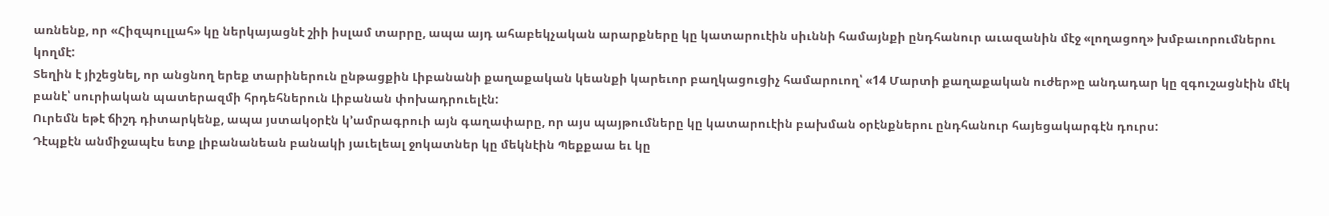առնենք, որ «Հիզպուլլահ» կը ներկայացնէ շիի իսլամ տարրը, ապա այդ ահաբեկչական արարքները կը կատարուէին սիւննի համայնքի ընդհանուր աւազանին մէջ «լողացող» խմբաւորումներու կողմէ:
Տեղին է յիշեցնել, որ անցնող երեք տարիներուն ընթացքին Լիբանանի քաղաքական կեանքի կարեւոր բաղկացուցիչ համարուող՝ «14 Մարտի քաղաքական ուժեր»ը անդադար կը զգուշացնէին մէկ բանէ՝ սուրիական պատերազմի հրդեհներուն Լիբանան փոխադրուելէն:
Ուրեմն եթէ ճիշդ դիտարկենք, ապա յստակօրէն կ՚ամրագրուի այն գաղափարը, որ այս պայթումները կը կատարուէին բախման օրէնքներու ընդհանուր հայեցակարգէն դուրս:
Դէպքէն անմիջապէս ետք լիբանանեան բանակի յաւելեալ ջոկատներ կը մեկնէին Պեքքաա եւ կը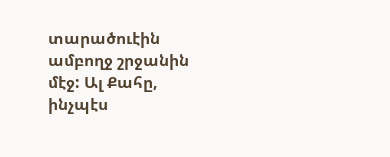տարածուէին ամբողջ շրջանին մէջ: Ալ Քահը, ինչպէս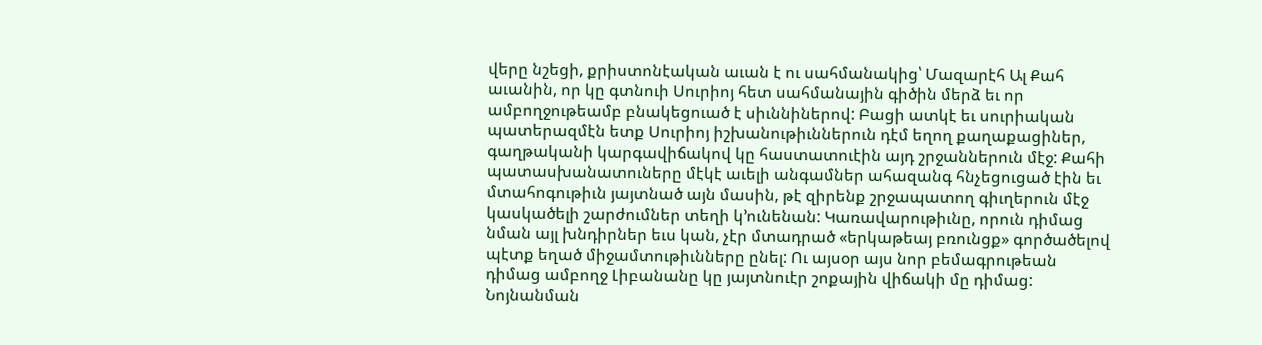վերը նշեցի, քրիստոնէական աւան է ու սահմանակից՝ Մազարէհ Ալ Քահ աւանին, որ կը գտնուի Սուրիոյ հետ սահմանային գիծին մերձ եւ որ ամբողջութեամբ բնակեցուած է սիւննիներով: Բացի ատկէ եւ սուրիական պատերազմէն ետք Սուրիոյ իշխանութիւններուն դէմ եղող քաղաքացիներ, գաղթականի կարգավիճակով կը հաստատուէին այդ շրջաններուն մէջ: Քահի պատասխանատուները մէկէ աւելի անգամներ ահազանգ հնչեցուցած էին եւ մտահոգութիւն յայտնած այն մասին, թէ զիրենք շրջապատող գիւղերուն մէջ կասկածելի շարժումներ տեղի կ՚ունենան: Կառավարութիւնը, որուն դիմաց նման այլ խնդիրներ եւս կան, չէր մտադրած «երկաթեայ բռունցք» գործածելով պէտք եղած միջամտութիւնները ընել: Ու այսօր այս նոր բեմագրութեան դիմաց ամբողջ Լիբանանը կը յայտնուէր շոքային վիճակի մը դիմաց:
Նոյնանման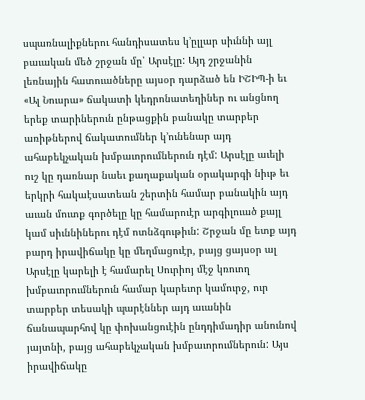սպառնալիքներու հանդիսատես կ՚ըլլար սիւննի այլ բաւական մեծ շրջան մը՝ Արսէլը: Այդ շրջանին լեռնային հատուածները այսօր դարձած են ԻՇԻՊ-ի եւ «Ալ Նուսրա» ճակատի կեդրոնատեղիներ ու անցնող երեք տարիներուն ընթացքին բանակը տարբեր առիթներով ճակատումներ կ՚ունենար այդ ահաբեկչական խմբաւորումներուն դէմ: Արսէլը աւելի ուշ կը դառնար նաեւ քաղաքական օրակարգի նիւթ եւ երկրի հակաէսատեան շերտին համար բանակին այդ աւան մուտք գործելը կը համարուէր արգիլուած քայլ կամ սիւննիներու դէմ ոտնձգութիւն: Շրջան մը ետք այդ բարդ իրավիճակը կը մեղմացուէր, բայց ցայսօր ալ Արսէլը կարելի է համարել Սուրիոյ մէջ կռուող խմբաւորումներուն համար կարեւոր կամուրջ, ուր տարբեր տեսակի պարէններ այդ աւանին ճանապարհով կը փոխանցուէին ընդդիմադիր անունով յայտնի, բայց ահաբեկչական խմբաւորումներուն: Այս իրավիճակը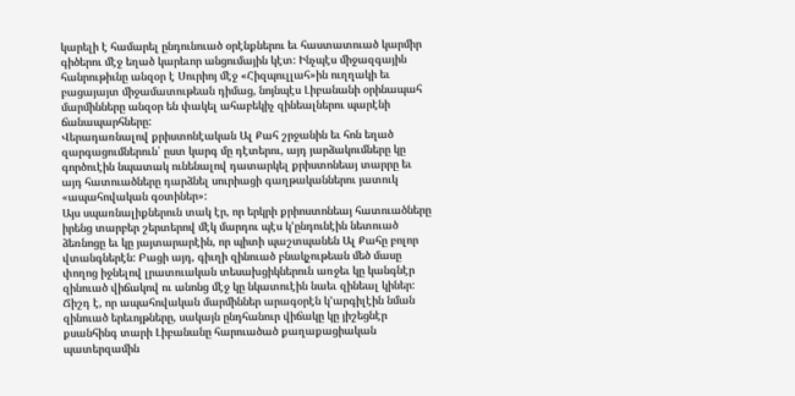կարելի է համարել ընդունուած օրէնքներու եւ հաստատուած կարմիր գիծերու մէջ եղած կարեւոր անցումային կէտ: Ինչպէս միջազգային հանրութիւնը անզօր է Սուրիոյ մէջ «Հիզպուլլահ»ին ուղղակի եւ բացայայտ միջամատութեան դիմաց, նոյնպէս Լիբանանի օրինապահ մարմինները անզօր են փակել ահաբեկիչ զինեալներու պարէնի ճանապարհները:
Վերադառնալով քրիստոնէական Ալ Քահ շրջանին եւ հոն եղած զարգացումներուն՝ ըստ կարգ մը դէտերու, այդ յարձակումները կը գործուէին նպատակ ունենալով դատարկել քրիստոնեայ տարրը եւ այդ հատուածները դարձնել սուրիացի գաղթականներու յատուկ «ապահովական գօտիներ»:
Այս սպառնալիքներուն տակ էր, որ երկրի քրիոստոնեայ հատուածները իրենց տարբեր շերտերով մէկ մարդու պէս կ՚ընդունէին նետուած ձեռնոցը եւ կը յայտարարէին, որ պիտի պաշտպանեն Ալ Քահը բոլոր վտանգներէն: Բացի այդ, գիւղի զինուած բնակչութեան մեծ մասը փողոց իջնելով լրատուական տեսախցիկներուն առջեւ կը կանգնէր զինուած վիճակով ու անոնց մէջ կը նկատուէին նաեւ զինեալ կիներ: Ճիշդ է, որ ապահովական մարմիններ արագօրէն կ՚արգիլէին նման զինուած երեւոյթները, սակայն ընդհանուր վիճակը կը յիշեցնէր քսանհինգ տարի Լիբանանը հարուածած քաղաքացիական պատերզամին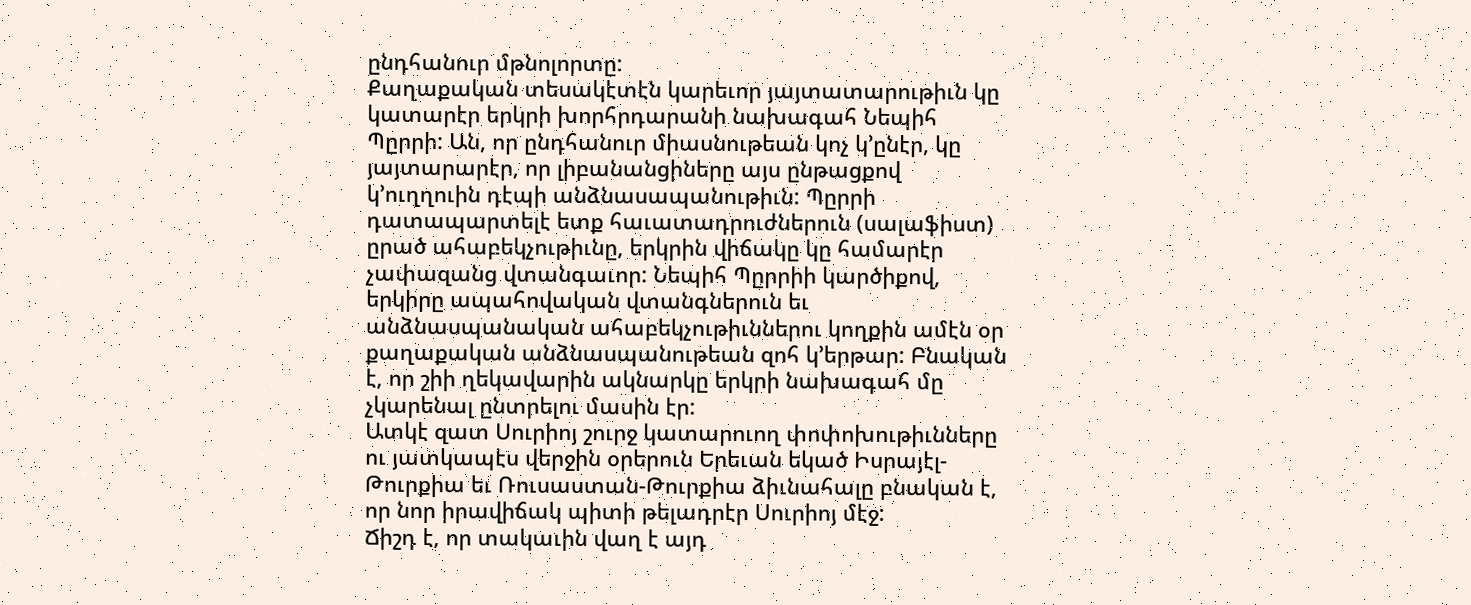ընդհանուր մթնոլորտը:
Քաղաքական տեսակէտէն կարեւոր յայտատարութիւն կը կատարէր երկրի խորհրդարանի նախագահ Նեպիհ Պըրրի: Ան, որ ընդհանուր միասնութեան կոչ կ՚ընէր, կը յայտարարէր, որ լիբանանցիները այս ընթացքով կ՚ուղղուին դէպի անձնասապանութիւն: Պըրրի դատապարտելէ ետք հաւատադրուժներուն (սալաֆիստ) ըրած ահաբեկչութիւնը, երկրին վիճակը կը համարէր չափազանց վտանգաւոր: Նեպիհ Պըրրիի կարծիքով, երկիրը ապահովական վտանգներուն եւ անձնասպանական ահաբեկչութիւններու կողքին ամէն օր քաղաքական անձնասպանութեան զոհ կ՚երթար: Բնական է, որ շիի ղեկավարին ակնարկը երկրի նախագահ մը չկարենալ ընտրելու մասին էր:
Ատկէ զատ Սուրիոյ շուրջ կատարուող փոփոխութիւնները ու յատկապէս վերջին օրերուն Երեւան եկած Իսրայէլ-Թուրքիա եւ Ռուսաստան-Թուրքիա ձիւնահալը բնական է, որ նոր իրավիճակ պիտի թելադրէր Սուրիոյ մէջ:
Ճիշդ է, որ տակաւին վաղ է այդ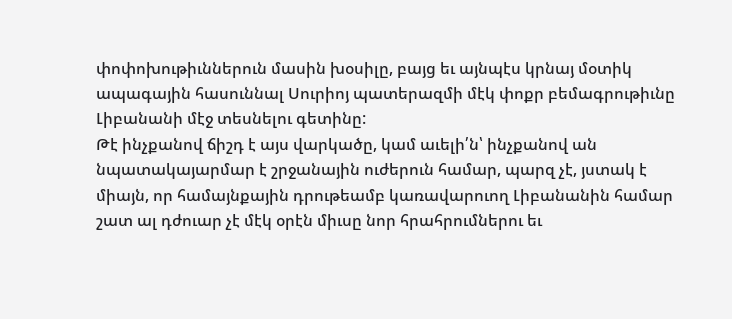փոփոխութիւններուն մասին խօսիլը, բայց եւ այնպէս կրնայ մօտիկ ապագային հասուննալ Սուրիոյ պատերազմի մէկ փոքր բեմագրութիւնը Լիբանանի մէջ տեսնելու գետինը:
Թէ ինչքանով ճիշդ է այս վարկածը, կամ աւելի՛ն՝ ինչքանով ան նպատակայարմար է շրջանային ուժերուն համար, պարզ չէ, յստակ է միայն, որ համայնքային դրութեամբ կառավարուող Լիբանանին համար շատ ալ դժուար չէ մէկ օրէն միւսը նոր հրահրումներու եւ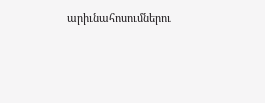արիւնահոսումներու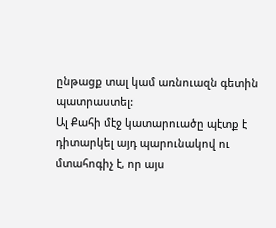ընթացք տալ կամ առնուազն գետին պատրաստել:
Ալ Քահի մէջ կատարուածը պէտք է դիտարկել այդ պարունակով ու մտահոգիչ է, որ այս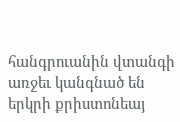հանգրուանին վտանգի առջեւ կանգնած են երկրի քրիստոնեայ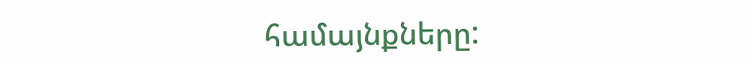համայնքները: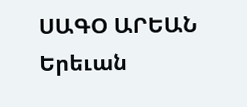ՍԱԳՕ ԱՐԵԱՆ
Երեւան